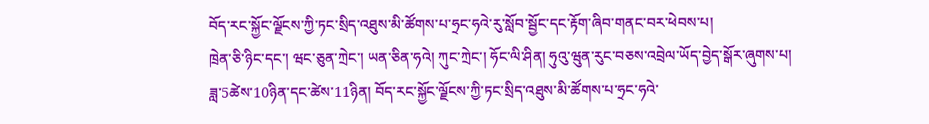བོད་རང་སྐྱོང་ལྗོངས་ཀྱི་ཏང་སྲིད་འཐུས་མི་ཚོགས་པ་ཧྲང་ཧའེ་རུ་སློབ་སྦྱོང་དང་རྟོག་ཞིབ་གནང་བར་ཕེབས་པ།
ཁྲེན་ཅི་ཉིང་དང་། ཝང་ཅུན་ཀྲེང་། ཡན་ཅིན་ཧའེ། ཀུང་ཀྲེང་། ཧོང་ལི་ཤིན། ཧུའུ་ཝུན་རུང་བཅས་འབྲེལ་ཡོད་བྱེད་སྒོར་ཞུགས་པ།
ཟླ་5ཚེས་10ཉིན་དང་ཚེས་11ཉིན། བོད་རང་སྐྱོང་ལྗོངས་ཀྱི་ཏང་སྲིད་འཐུས་མི་ཚོགས་པ་ཧྲང་ཧའེ་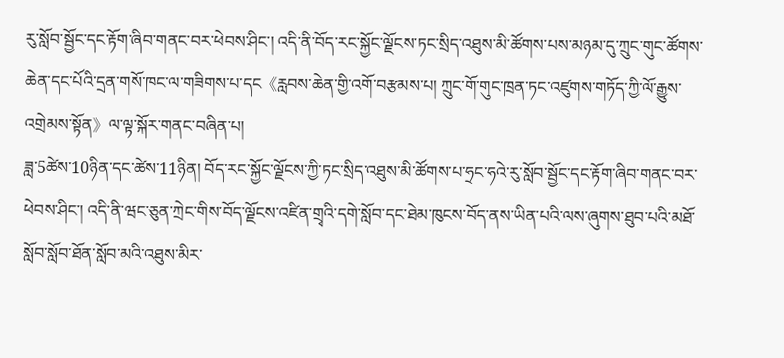རུ་སློབ་སྦྱོང་དང་རྟོག་ཞིབ་གནང་བར་ཕེབས་ཤིང་། འདི་ནི་བོད་རང་སྐྱོང་ལྗོངས་ཏང་སྲིད་འཐུས་མི་ཚོགས་པས་མཉམ་དུ་ཀྲུང་གུང་ཚོགས་ཆེན་དང་པོའི་དྲན་གསོ་ཁང་ལ་གཟིགས་པ་དང《རླབས་ཆེན་གྱི་འགོ་བརྩམས་པ། ཀྲུང་གོ་གུང་ཁྲན་ཏང་འཛུགས་གཏོད་ཀྱི་ལོ་རྒྱུས་འགྲེམས་སྟོན》ལ་ལྟ་སྐོར་གནང་བཞིན་པ།
ཟླ་5ཚེས་10ཉིན་དང་ཚེས་11ཉིན། བོད་རང་སྐྱོང་ལྗོངས་ཀྱི་ཏང་སྲིད་འཐུས་མི་ཚོགས་པ་ཧྲང་ཧའེ་རུ་སློབ་སྦྱོང་དང་རྟོག་ཞིབ་གནང་བར་ཕེབས་ཤིང་། འདི་ནི་ཝང་ཅུན་ཀྲེང་གིས་བོད་ལྗོངས་འཛིན་གྲྭའི་དགེ་སློབ་དང་ཐེམ་ཁུངས་བོད་ནས་ཡིན་པའི་ལས་ཞུགས་ཐུབ་པའི་མཐོ་སློབ་སློབ་ཐོན་སློབ་མའི་འཐུས་མིར་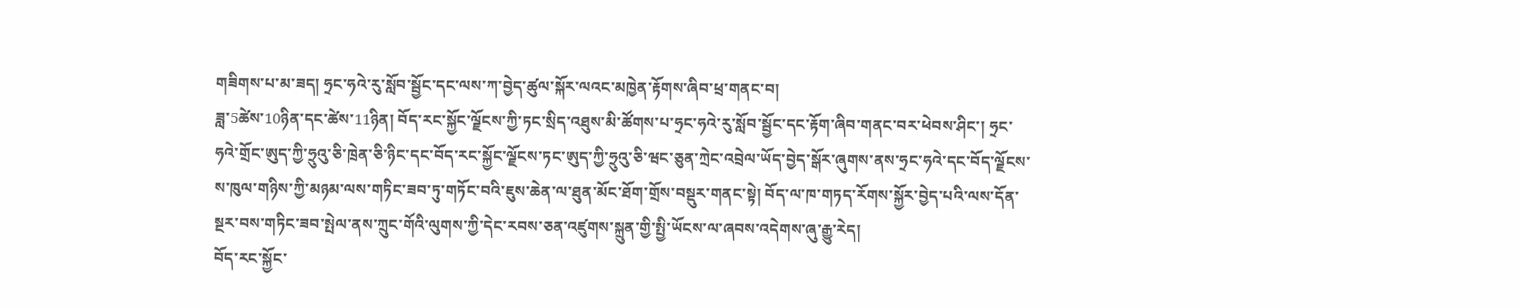གཟིགས་པ་མ་ཟད། ཧྲང་ཧའེ་རུ་སློབ་སྦྱོང་དང་ལས་ཀ་བྱེད་ཚུལ་སྐོར་ལའང་མཁྱེན་རྟོགས་ཞིབ་ཕྲ་གནང་བ།
ཟླ་5ཚེས་10ཉིན་དང་ཚེས་11ཉིན། བོད་རང་སྐྱོང་ལྗོངས་ཀྱི་ཏང་སྲིད་འཐུས་མི་ཚོགས་པ་ཧྲང་ཧའེ་རུ་སློབ་སྦྱོང་དང་རྟོག་ཞིབ་གནང་བར་ཕེབས་ཤིང་། ཧྲང་ཧའེ་གྲོང་ཨུད་ཀྱི་ཧྲུའུ་ཅི་ཁྲེན་ཅི་ཉིང་དང་བོད་རང་སྐྱོང་ལྗོངས་ཏང་ཨུད་ཀྱི་ཧྲུའུ་ཅི་ཝང་ཅུན་ཀྲེང་འབྲེལ་ཡོད་བྱེད་སྒོར་ཞུགས་ནས་ཧྲང་ཧའེ་དང་བོད་ལྗོངས་ས་ཁུལ་གཉིས་ཀྱི་མཉམ་ལས་གཏིང་ཟབ་ཏུ་གཏོང་བའི་ཇུས་ཆེན་ལ་ཐུན་མོང་ཐོག་གྲོས་བསྡུར་གནང་སྟེ། བོད་ལ་ཁ་གཏད་རོགས་སྐྱོར་བྱེད་པའི་ལས་དོན་སྔར་བས་གཏིང་ཟབ་སྤེལ་ནས་ཀྲུང་གོའི་ལུགས་ཀྱི་དེང་རབས་ཅན་འཛུགས་སྐྲུན་གྱི་སྤྱི་ཡོངས་ལ་ཞབས་འདེགས་ཞུ་རྒྱུ་རེད།
བོད་རང་སྐྱོང་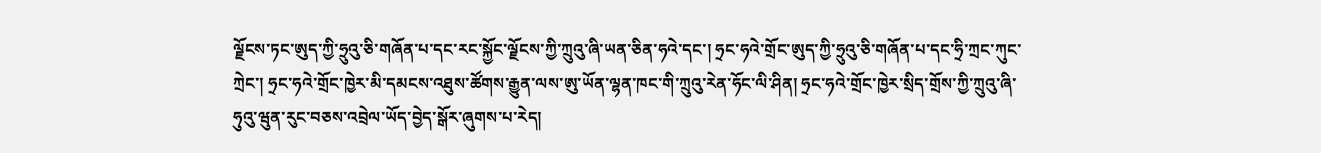ལྗོངས་ཏང་ཨུད་ཀྱི་ཧྲུའུ་ཅི་གཞོན་པ་དང་རང་སྐྱོང་ལྗོངས་ཀྱི་ཀྲུའུ་ཞི་ཡན་ཅིན་ཧའེ་དང་། ཧྲང་ཧའེ་གྲོང་ཨུད་ཀྱི་ཧྲུའུ་ཅི་གཞོན་པ་དང་ཧྲི་ཀྲང་ཀུང་ཀྲེང་། ཧྲང་ཧའེ་གྲོང་ཁྱེར་མི་དམངས་འཐུས་ཚོགས་རྒྱུན་ལས་ཨུ་ཡོན་ལྷན་ཁང་གི་ཀྲུའུ་རེན་ཧོང་ལི་ཤིན། ཧྲང་ཧའེ་གྲོང་ཁྱེར་སྲིད་གྲོས་ཀྱི་ཀྲུའུ་ཞི་ཧུའུ་ཝུན་རུང་བཅས་འབྲེལ་ཡོད་བྱེད་སྒོར་ཞུགས་པ་རེད།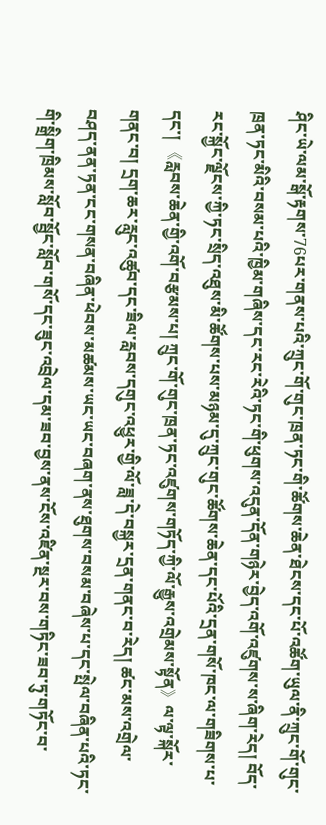ཤིང་ཡེ་ལམ་སྒོ་རྟགས་76པར་གནས་པའི་ཀྲུང་གོ་གུང་ཁྲན་ཏང་གི་ཚོགས་ཆེན་ཐེངས་དང་པོ་འཚོག་ཡུལ་ནི་ཀྲུང་གོ་གུང་ཁྲན་ཏང་མིའི་བསམ་པའི་ཁྱིམ་གཞིས་དང་རང་རེའི་ཏང་གི་ཕུགས་འདུན་དོན་གཉེར་བྱེད་འགོ་འཛུགས་ས་ཞིག་རེད། བོད་རང་སྐྱོང་ལྗོངས་ཀྱི་ཏང་སྲིད་འཐུས་མི་ཚོགས་པས་མཉམ་དུ་ཀྲུང་གུང་ཚོགས་ཆེན་དང་པོའི་དྲན་གསོ་ཁང་ལ་གཟིགས་པ་དང་། 《རླབས་ཆེན་གྱི་འགོ་བརྩམས་པ། ཀྲུང་གོ་གུང་ཁྲན་ཏང་འཛུགས་གཏོད་ཀྱི་ལོ་རྒྱུས་འགྲེམས་སྟོན》ལ་ལྟ་སྐོར་གནང་བ། དྲག་ཆར་རླུང་འཚུབ་དང་ཟིལ་རླབས་དགུང་འཕྱུར་གྱི་ལོ་ཟླ་དེ་བསྐྱར་དྲན་གནང་བ་རེད། ཚང་མས་འགྲེལ་བཤད་ནན་ཏན་ངང་གསན་བཞིན་ཕེབས་མཚམས་ཡང་ཡང་བཞག་ནས་ཐུགས་བསམ་བཞེས་པ་དང་སྤེལ་བཞིན་པའི་ཏང་གི་སྒྲིག་ཁྲིམས་སློབ་སྦྱོང་སློབ་གསོ་དང་ཟུང་འབྲེལ་དམ་ཟབ་བྱས་ནས་ངོས་འཛིན་སྔར་བས་གཏིང་ཟབ་ཏུ་གཏོང་བ་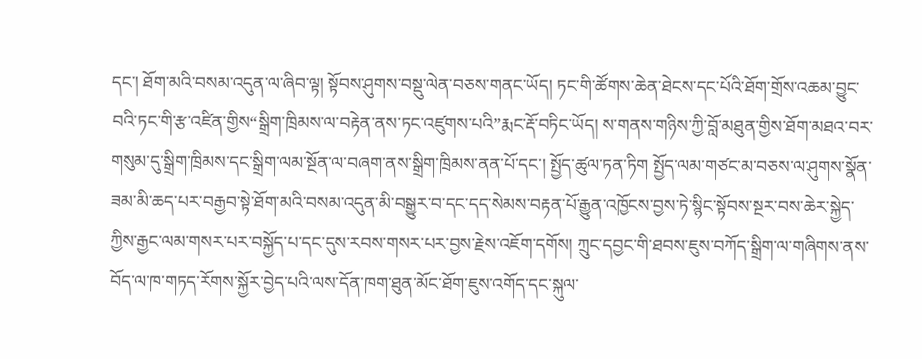དང་། ཐོག་མའི་བསམ་འདུན་ལ་ཞིབ་ལྟ། སྟོབས་ཤུགས་བསྡུ་ལེན་བཅས་གནང་ཡོད། ཏང་གི་ཚོགས་ཆེན་ཐེངས་དང་པོའི་ཐོག་གྲོས་འཆམ་བྱུང་བའི་ཏང་གི་རྩ་འཛིན་གྱིས“སྒྲིག་ཁྲིམས་ལ་བརྟེན་ནས་ཏང་འཛུགས་པའི”རྨང་རྡོ་བཏིང་ཡོད། ས་གནས་གཉིས་ཀྱི་བློ་མཐུན་གྱིས་ཐོག་མཐའ་བར་གསུམ་དུ་སྒྲིག་ཁྲིམས་དང་སྒྲིག་ལམ་སྔོན་ལ་བཞག་ནས་སྒྲིག་ཁྲིམས་ནན་པོ་དང་། སྤྱོད་ཚུལ་ཏན་ཏིག སྤྱོད་ལམ་གཙང་མ་བཅས་ལ་ཤུགས་སྣོན་ཟམ་མི་ཆད་པར་བརྒྱབ་སྟེ་ཐོག་མའི་བསམ་འདུན་མི་བསྒྱུར་བ་དང་དད་སེམས་བརྟན་པོ་རྒྱུན་འཁྱོངས་བྱས་ཏེ་སྙིང་སྟོབས་སྔར་བས་ཆེར་སྐྱེད་ཀྱིས་རྒྱང་ལམ་གསར་པར་བསྐྱོད་པ་དང་དུས་རབས་གསར་པར་བྱས་རྗེས་འཇོག་དགོས། ཀྲུང་དབྱང་གི་ཐབས་ཇུས་བཀོད་སྒྲིག་ལ་གཞིགས་ནས་བོད་ལ་ཁ་གཏད་རོགས་སྐྱོར་བྱེད་པའི་ལས་དོན་ཁག་ཐུན་མོང་ཐོག་ཇུས་འགོད་དང་སྐུལ་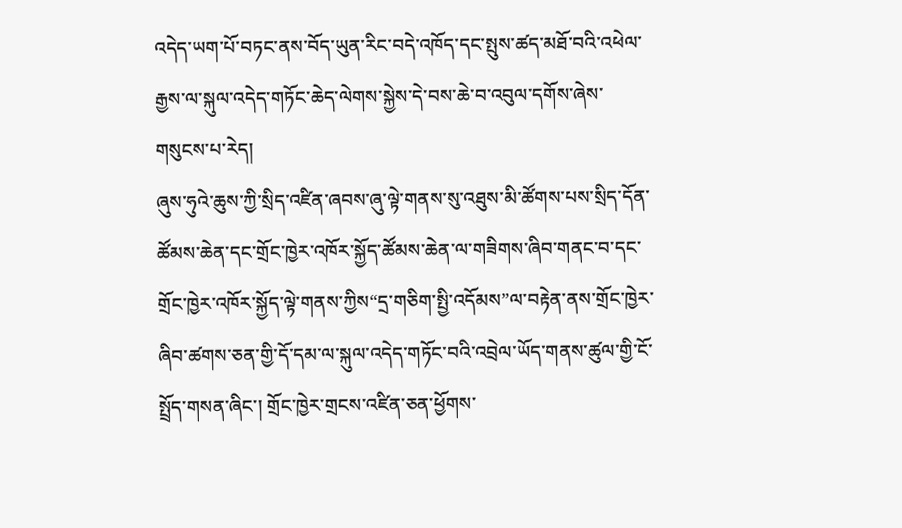འདེད་ཡག་པོ་བཏང་ནས་བོད་ཡུན་རིང་བདེ་འཁོད་དང་སྤུས་ཚད་མཐོ་བའི་འཕེལ་རྒྱས་ལ་སྐུལ་འདེད་གཏོང་ཆེད་ལེགས་སྐྱེས་དེ་བས་ཆེ་བ་འབུལ་དགོས་ཞེས་གསུངས་པ་རེད།
ཞུས་ཧུའེ་ཆུས་ཀྱི་སྲིད་འཛིན་ཞབས་ཞུ་ལྟེ་གནས་སུ་འཐུས་མི་ཚོགས་པས་སྲིད་དོན་ཚོམས་ཆེན་དང་གྲོང་ཁྱེར་འཁོར་སྐྱོད་ཚོམས་ཆེན་ལ་གཟིགས་ཞིབ་གནང་བ་དང་གྲོང་ཁྱེར་འཁོར་སྐྱོད་ལྟེ་གནས་ཀྱིས“དྲ་གཅིག་སྤྱི་འདོམས”ལ་བརྟེན་ནས་གྲོང་ཁྱེར་ཞིབ་ཚགས་ཅན་གྱི་དོ་དམ་ལ་སྐུལ་འདེད་གཏོང་བའི་འབྲེལ་ཡོད་གནས་ཚུལ་གྱི་ངོ་སྤྲོད་གསན་ཞིང་། གྲོང་ཁྱེར་གྲངས་འཛིན་ཅན་ཕྱོགས་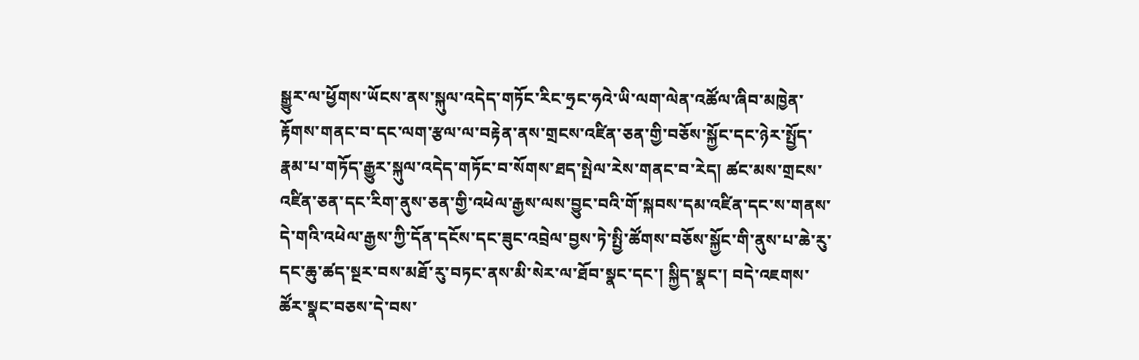སྒྱུར་ལ་ཕྱོགས་ཡོངས་ནས་སྐུལ་འདེད་གཏོང་རིང་ཧྲང་ཧའེ་ཡི་ལག་ལེན་འཚོལ་ཞིབ་མཁྱེན་རྟོགས་གནང་བ་དང་ལག་རྩལ་ལ་བརྟེན་ནས་གྲངས་འཛིན་ཅན་གྱི་བཅོས་སྐྱོང་དང་ཉེར་སྤྱོད་རྣམ་པ་གཏོད་རྒྱུར་སྐུལ་འདེད་གཏོང་བ་སོགས་ཐད་སྤེལ་རེས་གནང་བ་རེད། ཚང་མས་གྲངས་འཛིན་ཅན་དང་རིག་ནུས་ཅན་གྱི་འཕེལ་རྒྱས་ལས་བྱུང་བའི་གོ་སྐབས་དམ་འཛིན་དང་ས་གནས་དེ་གའི་འཕེལ་རྒྱས་ཀྱི་དོན་དངོས་དང་ཟུང་འབྲེལ་བྱས་ཏེ་སྤྱི་ཚོགས་བཅོས་སྐྱོང་གི་ནུས་པ་ཆེ་རུ་དང་ཆུ་ཚད་སྔར་བས་མཐོ་རུ་བཏང་ནས་མི་སེར་ལ་ཐོབ་སྣང་དང་། སྐྱིད་སྣང་། བདེ་འཇགས་ཚོར་སྣང་བཅས་དེ་བས་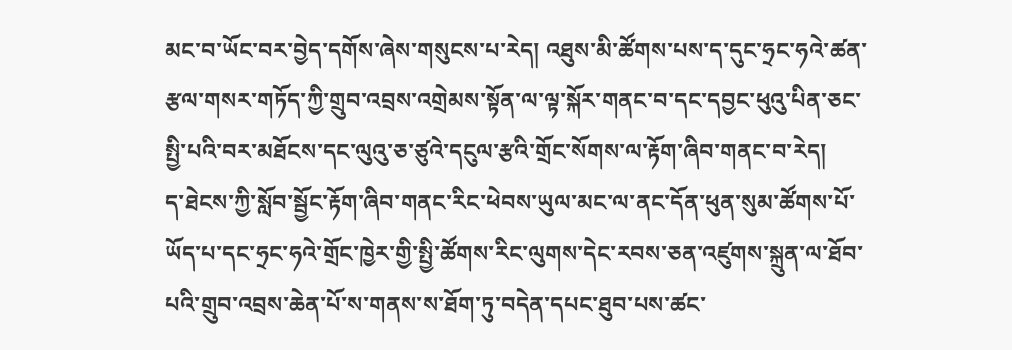མང་བ་ཡོང་བར་བྱེད་དགོས་ཞེས་གསུངས་པ་རེད། འཐུས་མི་ཚོགས་པས་ད་དུང་ཧྲང་ཧའེ་ཚན་རྩལ་གསར་གཏོད་ཀྱི་གྲུབ་འབྲས་འགྲེམས་སྟོན་ལ་ལྟ་སྐོར་གནང་བ་དང་དབྱང་ཕུའུ་པིན་ཅང་སྤྱི་པའི་བར་མཐོངས་དང་ལུའུ་ཅ་ཙུའེ་དངུལ་རྩའི་གྲོང་སོགས་ལ་རྟོག་ཞིབ་གནང་བ་རེད།
ད་ཐེངས་ཀྱི་སློབ་སྦྱོང་རྟོག་ཞིབ་གནང་རིང་ཕེབས་ཡུལ་མང་ལ་ནང་དོན་ཕུན་སུམ་ཚོགས་པོ་ཡོད་པ་དང་ཧྲང་ཧའེ་གྲོང་ཁྱེར་གྱི་སྤྱི་ཚོགས་རིང་ལུགས་དེང་རབས་ཅན་འཛུགས་སྐྲུན་ལ་ཐོབ་པའི་གྲུབ་འབྲས་ཆེན་པོ་ས་གནས་ས་ཐོག་ཏུ་བདེན་དཔང་ཐུབ་པས་ཚང་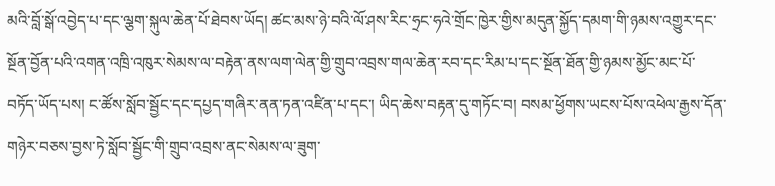མའི་བློ་སྒོ་འབྱེད་པ་དང་ལྕག་སྐུལ་ཆེན་པོ་ཐེབས་ཡོད། ཚང་མས་ཉེ་བའི་ལོ་ཤས་རིང་ཧྲང་ཧའེ་གྲོང་ཁྱེར་གྱིས་མདུན་སྐྱོད་དམག་གི་ཉམས་འགྱུར་དང་སྔོན་བྱོན་པའི་འགན་འཁྲི་འཁུར་སེམས་ལ་བརྟེན་ནས་ལག་ལེན་གྱི་གྲུབ་འབྲས་གལ་ཆེན་རབ་དང་རིམ་པ་དང་སྔོན་ཐོན་གྱི་ཉམས་མྱོང་མང་པོ་བཏོད་ཡོད་པས། ང་ཚོས་སློབ་སྦྱོང་དང་དཔྱད་གཞིར་ནན་ཏན་འཛིན་པ་དང་། ཡིད་ཆེས་བརྟན་དུ་གཏོང་བ། བསམ་ཕྱོགས་ཡངས་པོས་འཕེལ་རྒྱས་དོན་གཉེར་བཅས་བྱས་ཏེ་སློབ་སྦྱོང་གི་གྲུབ་འབྲས་ནང་སེམས་ལ་ཟུག་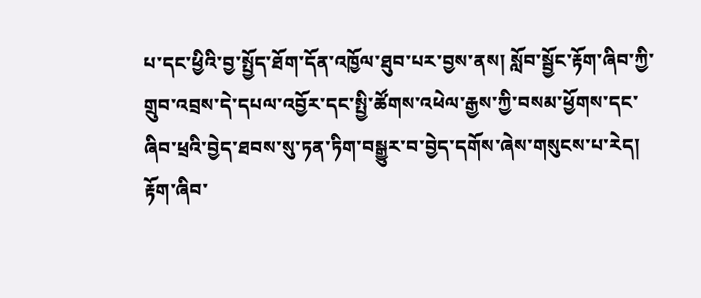པ་དང་ཕྱིའི་བྱ་སྤྱོད་ཐོག་དོན་འཁྱོལ་ཐུབ་པར་བྱས་ནས། སློབ་སྦྱོང་རྟོག་ཞིབ་ཀྱི་གྲུབ་འབྲས་དེ་དཔལ་འབྱོར་དང་སྤྱི་ཚོགས་འཕེལ་རྒྱས་ཀྱི་བསམ་ཕྱོགས་དང་ཞིབ་ཕྲའི་བྱེད་ཐབས་སུ་ཏན་ཏིག་བསྒྱུར་བ་བྱེད་དགོས་ཞེས་གསུངས་པ་རེད།
རྟོག་ཞིབ་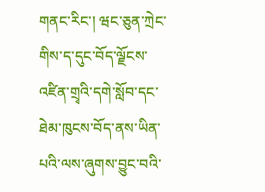གནང་རིང་། ཝང་ཅུན་ཀྲེང་གིས་ད་དུང་བོད་ལྗོངས་འཛིན་གྲྭའི་དགེ་སློབ་དང་ཐེམ་ཁུངས་བོད་ནས་ཡིན་པའི་ལས་ཞུགས་བྱུང་བའི་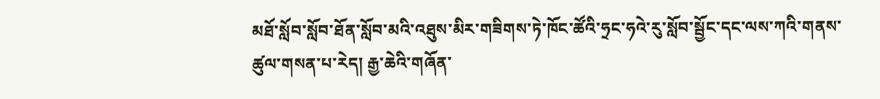མཐོ་སློབ་སློབ་ཐོན་སློབ་མའི་འཐུས་མིར་གཟིགས་ཏེ་ཁོང་ཚོའི་ཧྲང་ཧའེ་རུ་སློབ་སྦྱོང་དང་ལས་ཀའི་གནས་ཚུལ་གསན་པ་རེད། རྒྱ་ཆེའི་གཞོན་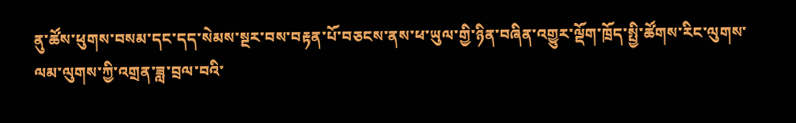ནུ་ཚོས་ཕུགས་བསམ་དང་དད་སེམས་སྔར་བས་བརྟན་པོ་བཅངས་ནས་ཕ་ཡུལ་གྱི་ཉིན་བཞིན་འགྱུར་ལྡོག་ཁྲོད་སྤྱི་ཚོགས་རིང་ལུགས་ལམ་ལུགས་ཀྱི་འགྲན་ཟླ་བྲལ་བའི་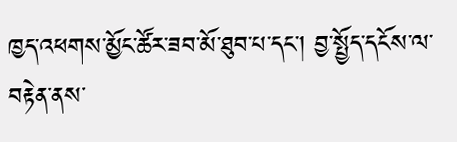ཁྱད་འཕགས་མྱོང་ཚོར་ཟབ་མོ་ཐུབ་པ་དང་། བྱ་སྤྱོད་དངོས་ལ་བརྟེན་ནས་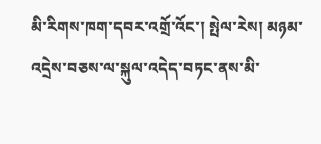མི་རིགས་ཁག་དབར་འགྲོ་འོང་། སྤེལ་རེས། མཉམ་འདྲེས་བཅས་ལ་སྐུལ་འདེད་བཏང་ནས་མི་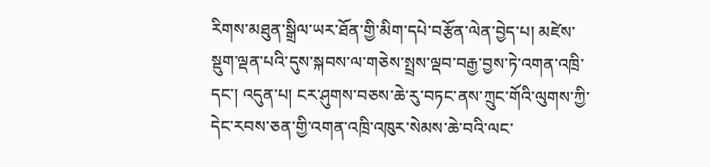རིགས་མཐུན་སྒྲིལ་ཡར་ཐོན་གྱི་མིག་དཔེ་བརྩོན་ལེན་བྱེད་པ། མཛེས་སྡུག་ལྡན་པའི་དུས་སྐབས་ལ་གཅེས་སྤྲས་ལྡབ་བརྒྱ་བྱས་ཏེ་འགན་འཁྲི་དང་། འདུན་པ། ངར་ཤུགས་བཅས་ཆེ་རུ་བཏང་ནས་ཀྲུང་གོའི་ལུགས་ཀྱི་དེང་རབས་ཅན་གྱི་འགན་འཁྲི་འཁུར་སེམས་ཆེ་བའི་ལང་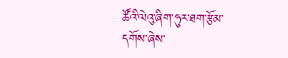ཚོའི་ལེའུ་ཞིག་ཧུར་ཐག་རྩོམ་དགོས་ཞེས་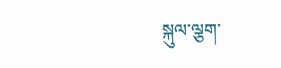སྐུལ་ལྕག་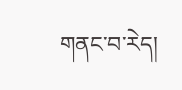གནང་བ་རེད།